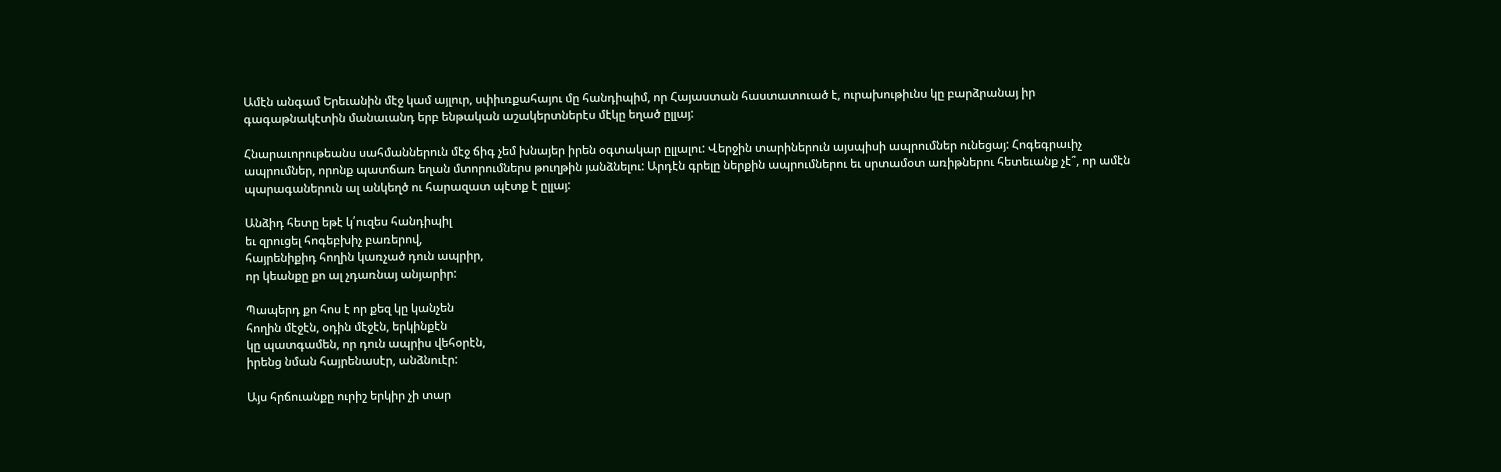Ամէն անգամ Երեւանին մէջ կամ այլուր, սփիւռքահայու մը հանդիպիմ, որ Հայաստան հաստատուած է, ուրախութիւնս կը բարձրանայ իր գագաթնակէտին մանաւանդ երբ ենթական աշակերտներէս մէկը եղած ըլլայ:

Հնարաւորութեանս սահմաններուն մէջ ճիգ չեմ խնայեր իրեն օգտակար ըլլալու: Վերջին տարիներուն այսպիսի ապրումներ ունեցայ: Հոգեգրաւիչ ապրումներ, որոնք պատճառ եղան մտորումներս թուղթին յանձնելու: Արդէն գրելը ներքին ապրումներու եւ սրտամօտ առիթներու հետեւանք չէ՞, որ ամէն պարագաներուն ալ անկեղծ ու հարազատ պէտք է ըլլայ:

Անձիդ հետը եթէ կ՛ուզես հանդիպիլ
եւ զրուցել հոգեբխիչ բառերով,
հայրենիքիդ հողին կառչած դուն ապրիր,
որ կեանքը քո ալ չդառնայ անյարիր:

Պապերդ քո հոս է որ քեզ կը կանչեն
հողին մէջէն, օդին մէջէն, երկինքէն
կը պատգամեն, որ դուն ապրիս վեհօրէն,
իրենց նման հայրենասէր, անձնուէր:

Այս հրճուանքը ուրիշ երկիր չի տար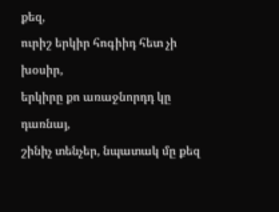քեզ,
ուրիշ երկիր հոգիիդ հետ չի խօսիր,
երկիրը քո առաջնորդդ կը դառնայ,
շինիչ տենչեր, նպատակ մը քեզ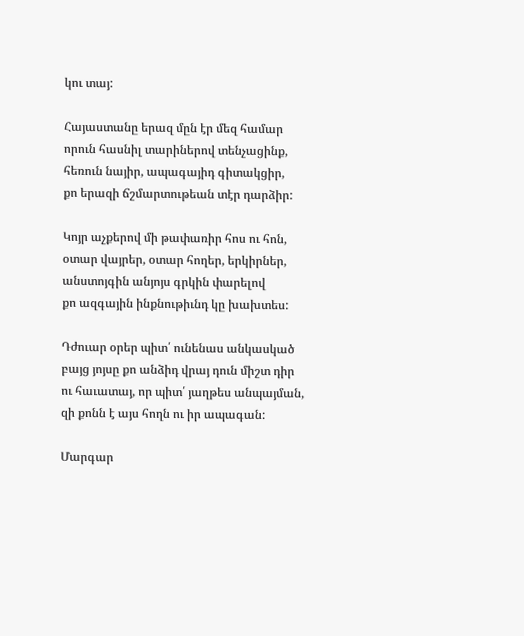կու տայ:

Հայաստանը երազ մըն էր մեզ համար
որուն հասնիլ տարիներով տենչացինք,
հեռուն նայիր, ապագայիդ գիտակցիր,
քո երազի ճշմարտութեան տէր դարձիր:

Կոյր աչքերով մի թափառիր հոս ու հոն,
օտար վայրեր, օտար հողեր, երկիրներ,
անստոյգին անյոյս գրկին փարելով
քո ազգային ինքնութիւնդ կը խախտես:

Դժուար օրեր պիտ՛ ունենաս անկասկած
բայց յոյսը քո անձիդ վրայ դուն միշտ դիր
ու հաւատայ, որ պիտ՛ յաղթես անպայման,
զի քոնն է այս հողն ու իր ապագան:

Մարգար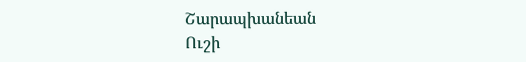Շարապխանեան
Ուշի